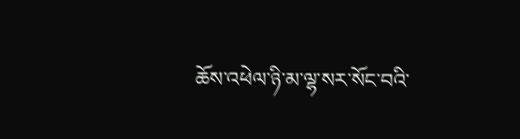ཆོས་འཕེལ་ཉི་མ་ལྷ་སར་སོང་བའི་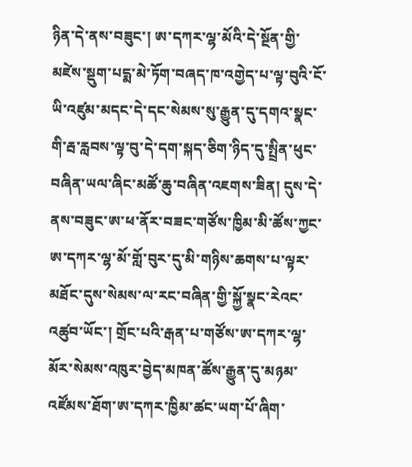ཉིན་དེ་ནས་བཟུང་། ཨ་དཀར་ལྷ་མོའི་དེ་སྔོན་གྱི་མཛེས་སྡུག་པདྨ་མེ་ཏོག་བཞད་ཁ་འགྱེད་པ་ལྟ་བུའི་ངོ་ཡི་འཛུམ་མདང་དེ་དང་སེམས་སུ་རྒྱུན་དུ་དགའ་སྣང་གི་རྦ་རླབས་ལྟ་བུ་དེ་དག་སྐད་ཅིག་ཉིད་དུ་སྤྲིན་ཕུང་བཞིན་ཡལ་ཞིང་མཚོ་ཆུ་བཞིན་འཇགས་ཟིན། དུས་དེ་ནས་བཟུང་ཨ་ཕ་ནོར་བཟང་གཙོས་ཁྱིམ་མི་ཚོས་ཀྱང་ཨ་དཀར་ལྷ་མོ་གློ་བུར་དུ་མི་གཉིས་ཆགས་པ་ལྟར་མཐོང་དུས་སེམས་ལ་རང་བཞིན་གྱི་སྐྱོ་སྣང་རེའང་འཚུབ་ཡོང་། གྲོང་པའི་རྒན་པ་གཙོས་ཨ་དཀར་ལྷ་མོར་སེམས་འཁུར་བྱེད་མཁན་ཚོས་རྒྱུན་དུ་མཉམ་འཛོམས་ཐོག་ཨ་དཀར་ཁྱིམ་ཚང་ཡག་པོ་ཞིག་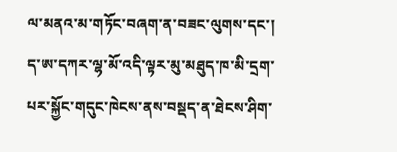ལ་མནའ་མ་གཏོང་བཞག་ན་བཟང་ལུགས་དང་། ད་ཨ་དཀར་ལྷ་མོ་འདི་ལྟར་མུ་མཐུད་ཁ་མི་དྲག་པར་སྐྱོང་གདུང་ཁེངས་ནས་བསྡད་ན་ཐེངས་ཤིག་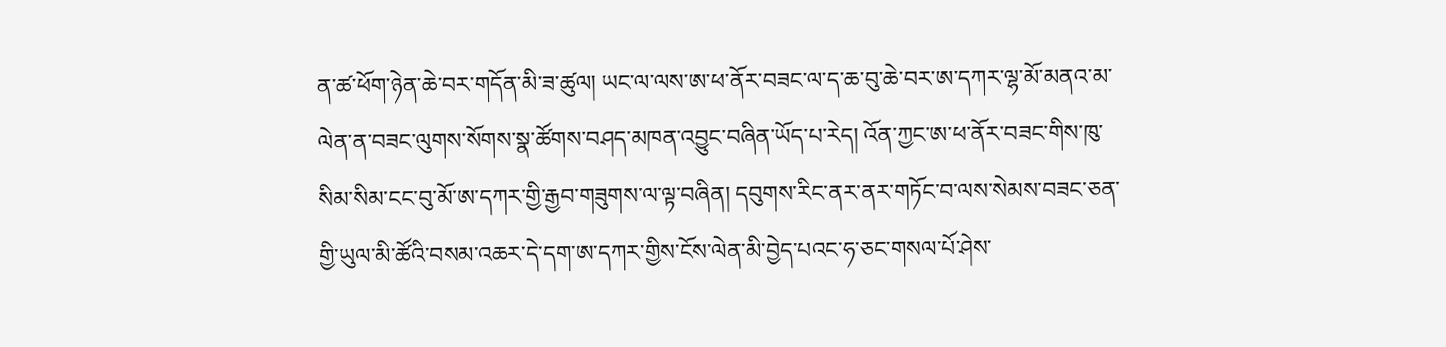ན་ཚ་ཕོག་ཉེན་ཆེ་བར་གདོན་མི་ཟ་ཚུལ། ཡང་ལ་ལས་ཨ་ཕ་ནོར་བཟང་ལ་ད་ཆ་བུ་ཆེ་བར་ཨ་དཀར་ལྷ་མོ་མནའ་མ་ལེན་ན་བཟང་ལུགས་སོགས་སྣ་ཚོགས་བཤད་མཁན་འབྱུང་བཞིན་ཡོད་པ་རེད། འོན་ཀྱང་ཨ་ཕ་ནོར་བཟང་གིས་ཁུ་སིམ་སིམ་ངང་བུ་མོ་ཨ་དཀར་གྱི་རྒྱབ་གཟུགས་ལ་ལྟ་བཞིན། དབུགས་རིང་ནར་ནར་གཏོང་བ་ལས་སེམས་བཟང་ཅན་གྱི་ཡུལ་མི་ཚོའི་བསམ་འཆར་དེ་དག་ཨ་དཀར་གྱིས་ངོས་ལེན་མི་བྱེད་པའང་ཧ་ཅང་གསལ་པོ་ཤེས་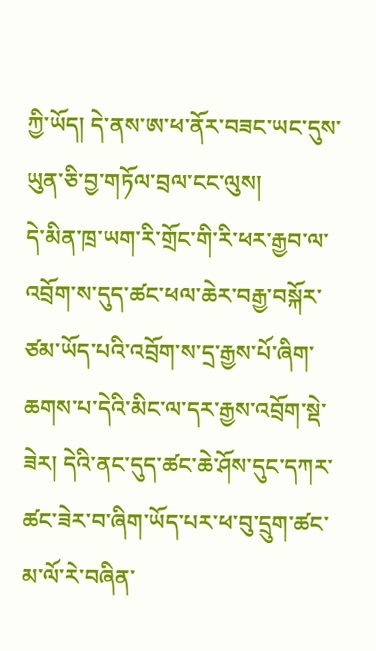ཀྱི་ཡོད། དེ་ནས་ཨ་ཕ་ནོར་བཟང་ཡང་དུས་ཡུན་ཅི་བྱ་གཏོལ་བྲལ་ངང་ལུས།
དེ་མིན་ཁྲ་ཡག་རི་གྲོང་གི་རི་ཕར་རྒྱབ་ལ་འབྲོག་ས་དུད་ཚང་ཕལ་ཆེར་བརྒྱ་བསྐོར་ཙམ་ཡོད་པའི་འབྲོག་ས་དྲ་རྒྱས་པོ་ཞིག་ཆགས་པ་དེའི་མིང་ལ་དར་རྒྱས་འབྲོག་སྡེ་ཟེར། དེའི་ནང་དུད་ཚང་ཆེ་ཤོས་དུང་དཀར་ཚང་ཟེར་བ་ཞིག་ཡོད་པར་ཕ་བུ་དྲུག་ཚང་མ་ལོ་རེ་བཞིན་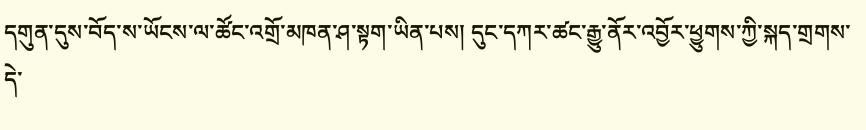དགུན་དུས་བོད་ས་ཡོངས་ལ་ཚོང་འགྲོ་མཁན་ཤ་སྟག་ཡིན་པས། དུང་དཀར་ཚང་རྒྱུ་ནོར་འབྱོར་ཕྱུགས་ཀྱི་སྐད་གྲགས་དེ་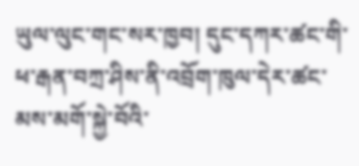ཡུལ་ལུང་གང་སར་ཁྱབ། དུང་དཀར་ཚང་གི་ཕ་རྒན་བཀྲ་ཤིས་ནི་འབྲོག་ཁུལ་དེར་ཚང་མས་མགོ་སྐྱེ་བོའི་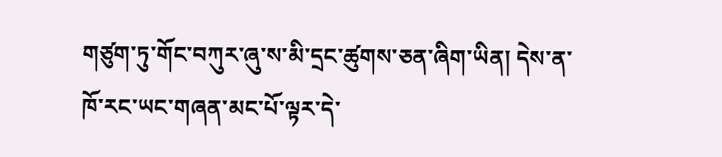གཙུག་ཏུ་གོང་བཀུར་ཞུ་ས་མི་དྲང་ཚུགས་ཅན་ཞིག་ཡིན། དེས་ན་ཁོ་རང་ཡང་གཞན་མང་པོ་ལྟར་དེ་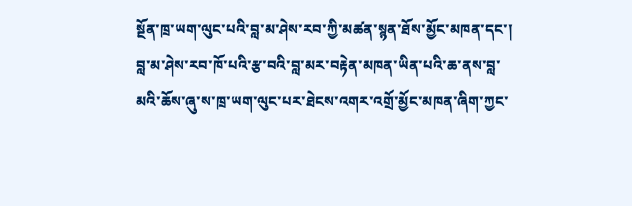སྔོན་ཁྲ་ཡག་ལུང་པའི་བླ་མ་ཤེས་རབ་ཀྱི་མཚན་སྙན་ཐོས་མྱོང་མཁན་དང་། བླ་མ་ཤེས་རབ་ཁོ་པའི་རྩ་བའི་བླ་མར་བརྟེན་མཁན་ཡིན་པའི་ཆ་ནས་བླ་མའི་ཆོས་ཞུ་ས་ཁྲ་ཡག་ལུང་པར་ཐེངས་འགར་འགྲོ་མྱོང་མཁན་ཞིག་ཀྱང་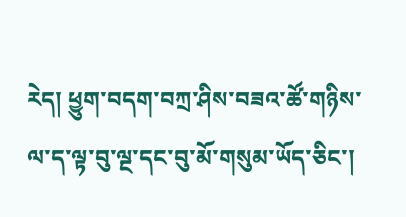རེད། ཕྱུག་བདག་བཀྲ་ཤིས་བཟའ་ཚོ་གཉིས་ལ་ད་ལྟ་བུ་ལྔ་དང་བུ་མོ་གསུམ་ཡོད་ཅིང་།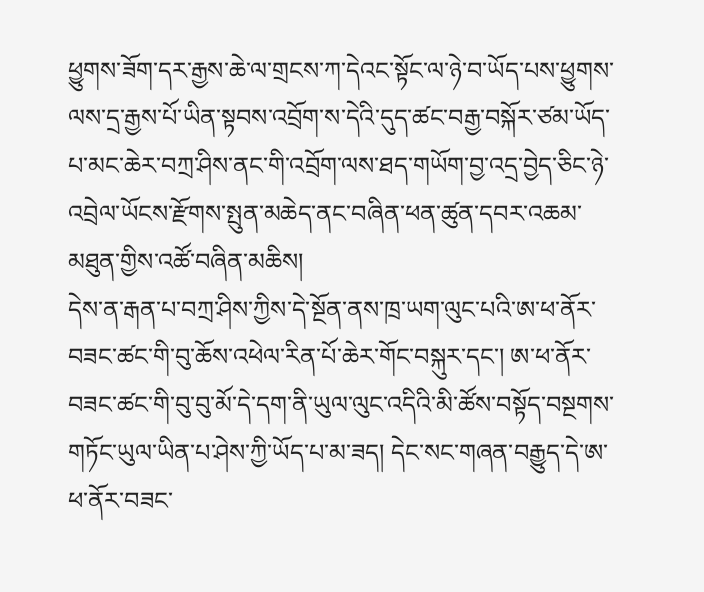ཕྱུགས་ཟོག་དར་རྒྱས་ཆེ་ལ་གྲངས་ཀ་དེའང་སྟོང་ལ་ཉེ་བ་ཡོད་པས་ཕྱུགས་ལས་དྲ་རྒྱས་པོ་ཡིན་སྟབས་འབྲོག་ས་དེའི་དུད་ཚང་བརྒྱ་བསྐོར་ཙམ་ཡོད་པ་མང་ཆེར་བཀྲ་ཤིས་ནང་གི་འབྲོག་ལས་ཐད་གཡོག་བྱ་འདྲ་བྱེད་ཅིང་ཉེ་འབྲེལ་ཡོངས་རྫོགས་སྤུན་མཆེད་ནང་བཞིན་ཕན་ཚུན་དབར་འཆམ་མཐུན་གྱིས་འཚོ་བཞིན་མཆིས།
དེས་ན་རྒན་པ་བཀྲ་ཤིས་ཀྱིས་དེ་སྔོན་ནས་ཁྲ་ཡག་ལུང་པའི་ཨ་ཕ་ནོར་བཟང་ཚང་གི་བུ་ཆོས་འཕེལ་རིན་པོ་ཆེར་གོང་བསྐུར་དང་། ཨ་ཕ་ནོར་བཟང་ཚང་གི་བུ་བུ་མོ་དེ་དག་ནི་ཡུལ་ལུང་འདིའི་མི་ཚོས་བསྟོད་བསྔགས་གཏོང་ཡུལ་ཡིན་པ་ཤེས་ཀྱི་ཡོད་པ་མ་ཟད། དེང་སང་གཞན་བརྒྱུད་དེ་ཨ་ཕ་ནོར་བཟང་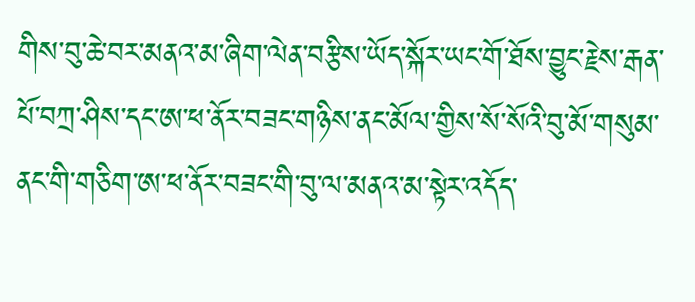གིས་བུ་ཆེ་བར་མནའ་མ་ཞིག་ལེན་བརྩིས་ཡོད་སྐོར་ཡང་གོ་ཐོས་བྱུང་རྗེས་རྒན་པོ་བཀྲ་ཤིས་དང་ཨ་ཕ་ནོར་བཟང་གཉིས་ནང་མོལ་གྱིས་སོ་སོའི་བུ་མོ་གསུམ་ནང་གི་གཅིག་ཨ་ཕ་ནོར་བཟང་གི་བུ་ལ་མནའ་མ་སྟེར་འདོད་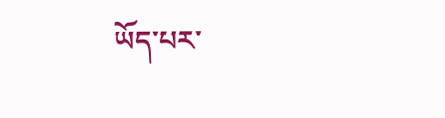ཡོད་པར་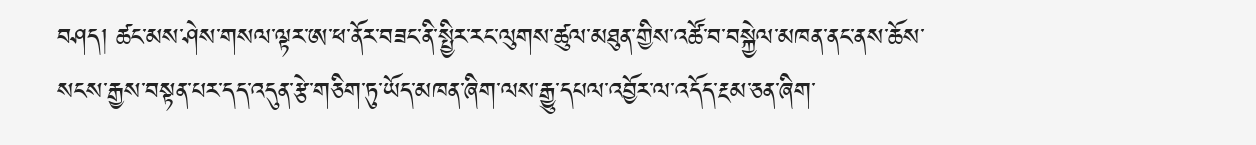བཤད། ཚང་མས་ཤེས་གསལ་ལྟར་ཨ་ཕ་ནོར་བཟང་ནི་སྤྱིར་རང་ལུགས་ཚུལ་མཐུན་གྱིས་འཚོ་བ་བསྐྱེལ་མཁན་ནང་ནས་ཆོས་སངས་རྒྱས་བསྟན་པར་དད་འདུན་རྩེ་གཅིག་ཏུ་ཡོད་མཁན་ཞིག་ལས་རྒྱུ་དཔལ་འབྱོར་ལ་འདོད་རྔམ་ཅན་ཞིག་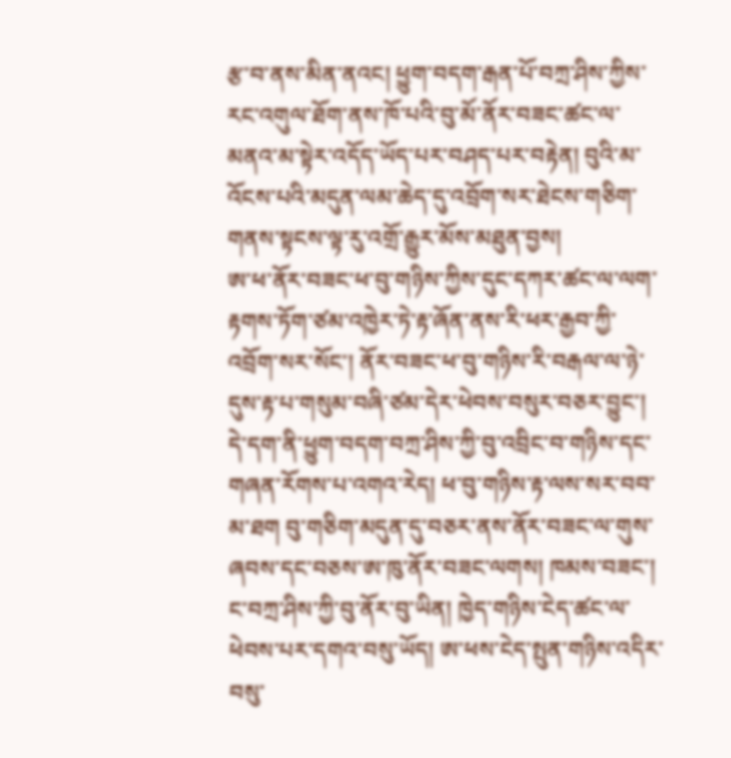རྩ་བ་ནས་མིན་ནའང། ཕྱུག་བདག་རྒན་པོ་བཀྲ་ཤིས་ཀྱིས་རང་འགུལ་ཐོག་ནས་ཁོ་པའི་བུ་མོ་ནོར་བཟང་ཚང་ལ་མནའ་མ་སྟེར་འདོད་ཡོད་པར་བཤད་པར་བརྟེན། བུའི་མ་འོངས་པའི་མདུན་ལམ་ཆེད་དུ་འབྲོག་སར་ཐེངས་གཅིག་གནས་སྟངས་ལྟ་རུ་འགྲོ་རྒྱུར་མོས་མཐུན་བྱས།
ཨ་ཕ་ནོར་བཟང་ཕ་བུ་གཉིས་ཀྱིས་དུང་དཀར་ཚང་ལ་ལག་རྟགས་ཏོག་ཙམ་འཁྱེར་ཏེ་རྟ་ཞོན་ནས་རི་ཕར་རྒྱབ་ཀྱི་འབྲོག་སར་སོང་། ནོར་བཟང་ཕ་བུ་གཉིས་རི་བརྒལ་ལ་ཉེ་དུས་རྟ་པ་གསུམ་བཞི་ཙམ་དེར་ཕེབས་བསུར་བཅར་བྱུང་། དེ་དག་ནི་ཕྱུག་བདག་བཀྲ་ཤིས་ཀྱི་བུ་འབྲིང་བ་གཉིས་དང་གཞན་རོགས་པ་འགའ་རེད། ཕ་བུ་གཉིས་རྟ་ལས་སར་བབ་མ་ཐག བུ་གཅིག་མདུན་དུ་བཅར་ནས་ནོར་བཟང་ལ་གུས་ཞབས་དང་བཅས་ཨ་ཁུ་ནོར་བཟང་ལགས། ཁམས་བཟང་། ང་བཀྲ་ཤིས་ཀྱི་བུ་ནོར་བུ་ཡིན། ཁྱེད་གཉིས་ངེད་ཚང་ལ་ཕེབས་པར་དགའ་བསུ་ཡོད། ཨ་ཕས་ངེད་སྤུན་གཉིས་འདིར་བསུ་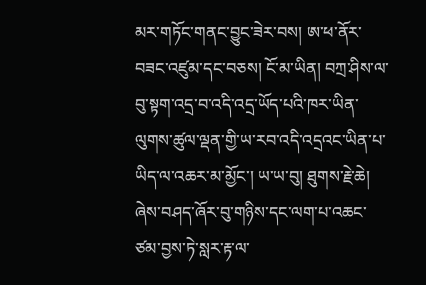མར་གཏོང་གནང་བྱུང་ཟེར་བས། ཨ་ཕ་ནོར་བཟང་འཛུམ་དང་བཅས། ངོ་མ་ཡིན། བཀྲ་ཤིས་ལ་བུ་སྟག་འདྲ་བ་འདི་འདྲ་ཡོད་པའི་ཁར་ཡིན་ལུགས་ཚུལ་ལྡན་གྱི་ཡ་རབ་འདི་འདྲའང་ཡིན་པ་ཡིད་ལ་འཆར་མ་མྱོང་། ཡ་ཡ་བུ། ཐུགས་རྗེ་ཆེ། ཞེས་བཤད་ཞོར་བུ་གཉིས་དང་ལག་པ་འཆང་ཙམ་བྱས་ཏེ་སླར་རྟ་ལ་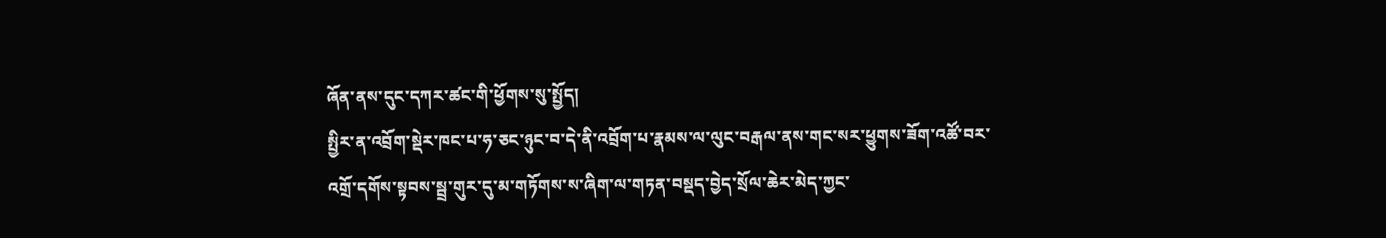ཞོན་ནས་དུང་དཀར་ཚང་གི་ཕྱོགས་སུ་སྤྱོད།
སྤྱིར་ན་འབྲོག་སྡེར་ཁང་པ་ཧ་ཅང་ཉུང་བ་དེ་ནི་འབྲོག་པ་རྣམས་ལ་ལུང་བརྒལ་ནས་གང་སར་ཕྱུགས་ཟོག་འཚོ་བར་འགྲོ་དགོས་སྟབས་སྦྲ་གུར་དུ་མ་གཏོགས་ས་ཞིག་ལ་གཏན་བསྡད་བྱེད་སྲོལ་ཆེར་མེད་ཀྱང་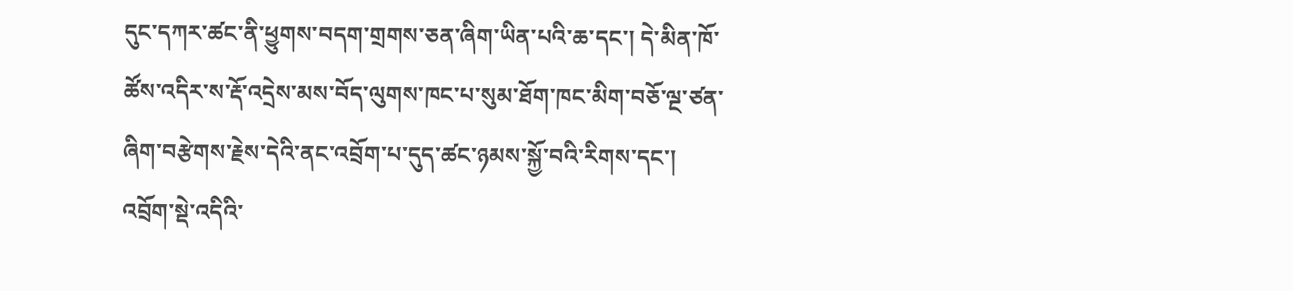དུང་དཀར་ཚང་ནི་ཕྱུགས་བདག་གྲགས་ཅན་ཞིག་ཡིན་པའི་ཆ་དང་། དེ་མིན་ཁོ་ཚོས་འདིར་ས་རྡོ་འདྲེས་མས་བོད་ལུགས་ཁང་པ་སུམ་ཐོག་ཁང་མིག་བཅོ་ལྔ་ཙན་ཞིག་བརྩེགས་རྗེས་དེའི་ནང་འབྲོག་པ་དུད་ཚང་ཉམས་སྐྱོ་བའི་རིགས་དང་། འབྲོག་སྡེ་འདིའི་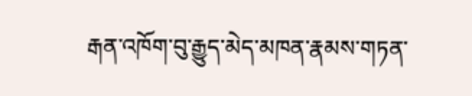རྒན་འཁོག་བུ་རྒྱུད་མེད་མཁན་རྣམས་གཏན་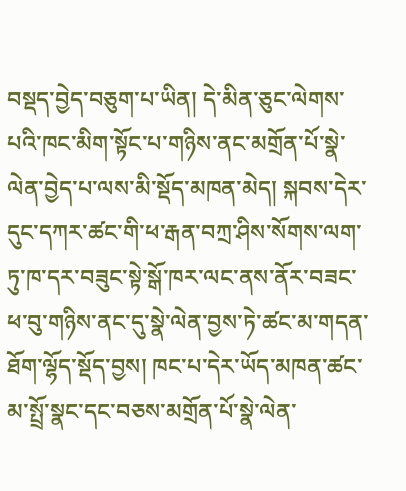བསྡད་བྱེད་བཅུག་པ་ཡིན། དེ་མིན་ཅུང་ལེགས་པའི་ཁང་མིག་སྟོང་པ་གཉིས་ནང་མགྲོན་པོ་སྣེ་ལེན་བྱེད་པ་ལས་མི་སྡོད་མཁན་མེད། སྐབས་དེར་དུང་དཀར་ཚང་གི་ཕ་རྒན་བཀྲ་ཤིས་སོགས་ལག་ཏུ་ཁ་དར་བཟུང་སྟེ་སྒོ་ཁར་ལང་ནས་ནོར་བཟང་ཕ་བུ་གཉིས་ནང་དུ་སྣེ་ལེན་བྱས་ཏེ་ཚང་མ་གདན་ཐོག་ལྷོད་སྡོད་བྱས། ཁང་པ་དེར་ཡོད་མཁན་ཚང་མ་སྤྲོ་སྣང་དང་བཅས་མགྲོན་པོ་སྣེ་ལེན་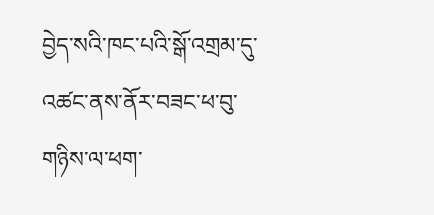བྱེད་སའི་ཁང་པའི་སྒོ་འགྲམ་དུ་འཚང་ནས་ནོར་བཟང་ཕ་བུ་གཉིས་ལ་ཕག་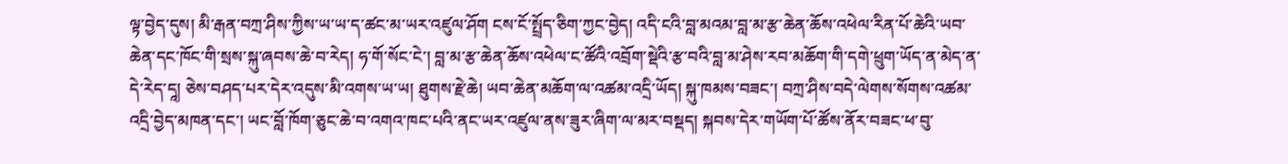ལྟ་བྱེད་དུས། མི་རྒན་བཀྲ་ཤིས་ཀྱིས་ཡ་ཡ་ད་ཚང་མ་ཡར་འཛུལ་ཤོག ངས་ངོ་སྤྲོད་ཅིག་ཀྱང་བྱེད། འདི་ངའི་བླ་མའམ་བླ་མ་རྩ་ཆེན་ཆོས་འཕེལ་རིན་པོ་ཆེའི་ཡབ་ཆེན་དང་ཁོང་གི་སྲས་སྐུ་ཞབས་ཆེ་བ་རེད། ཧ་གོ་སོང་ངེ་། བླ་མ་རྩ་ཆེན་ཆོས་འཕེལ་ང་ཚོའི་འབྲོག་སྡེའི་རྩ་བའི་བླ་མ་ཤེས་རབ་མཆོག་གི་དགེ་ཕྲུག་ཡོད་ན་མེད་ན་དེ་རེད་དཱ། ཅེས་བཤད་པར་དེར་འདུས་མི་འགས་ཡ་ཡ། ཐུགས་རྗེ་ཆེ། ཡབ་ཆེན་མཆོག་ལ་འཚམ་འདྲི་ཡོད། སྐུ་ཁམས་བཟང་། བཀྲ་ཤིས་བདེ་ལེགས་སོགས་འཚམ་འདྲི་བྱེད་མཁན་དང་། ཡང་བློ་ཁོག་ཅུང་ཆེ་བ་འགའ་ཁང་པའི་ནང་ཡར་འཛུལ་ནས་ཟུར་ཞིག་ལ་མར་བསྡད། སྐབས་དེར་གཡོག་པོ་ཚོས་ནོར་བཟང་ཕ་བུ་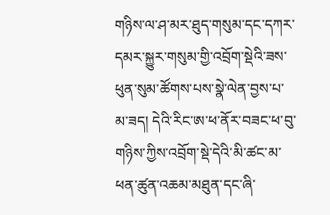གཉིས་ལ་ཤ་མར་ཐུད་གསུམ་དང་དཀར་དམར་སྐྱུར་གསུམ་གྱི་འབྲོག་སྡེའི་ཟས་ཕུན་སུམ་ཚོགས་པས་སྣེ་ལེན་བྱས་པ་མ་ཟད། དེའི་རིང་ཨ་ཕ་ནོར་བཟང་ཕ་བུ་གཉིས་ཀྱིས་འབྲོག་སྡེ་དེའི་མི་ཚང་མ་ཕན་ཚུན་འཆམ་མཐུན་དང་ཞི་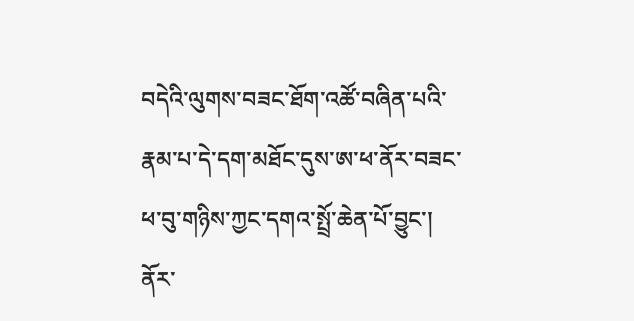བདེའི་ལུགས་བཟང་ཐོག་འཚོ་བཞིན་པའི་རྣམ་པ་དེ་དག་མཐོང་དུས་ཨ་ཕ་ནོར་བཟང་ཕ་བུ་གཉིས་ཀྱང་དགའ་སྤྲོ་ཆེན་པོ་བྱུང་།
ནོར་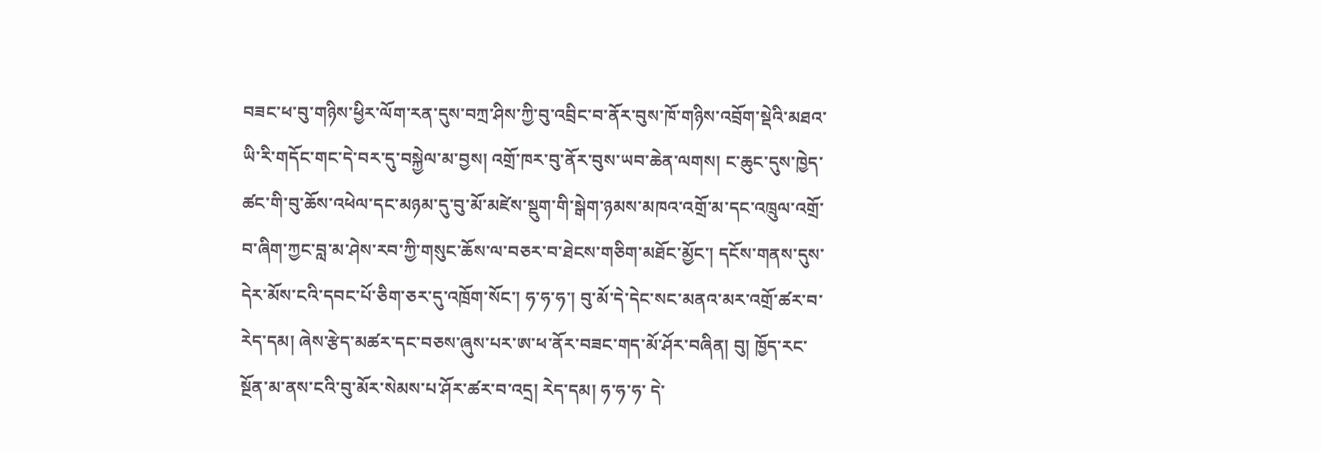བཟང་ཕ་བུ་གཉིས་ཕྱིར་ལོག་རན་དུས་བཀྲ་ཤིས་ཀྱི་བུ་འབྲིང་བ་ནོར་བུས་ཁོ་གཉིས་འབྲོག་སྡེའི་མཐའ་ཡི་རི་གདོང་གང་དེ་བར་དུ་བསྐྱེལ་མ་བྱས། འགྲོ་ཁར་བུ་ནོར་བུས་ཡབ་ཆེན་ལགས། ང་ཆུང་དུས་ཁྱེད་ཚང་གི་བུ་ཆོས་འཕེལ་དང་མཉམ་དུ་བུ་མོ་མཛེས་སྡུག་གི་སྒེག་ཉམས་མཁའ་འགྲོ་མ་དང་འཁྲུལ་འགྲོ་བ་ཞིག་ཀྱང་བླ་མ་ཤེས་རབ་ཀྱི་གསུང་ཆོས་ལ་བཅར་བ་ཐེངས་གཅིག་མཐོང་མྱོང་། དངོས་གནས་དུས་དེར་མོས་ངའི་དབང་པོ་ཅིག་ཅར་དུ་འཁྲོག་སོང་། ཧ་ཧ་ཧ་། བུ་མོ་དེ་དེང་སང་མནའ་མར་འགྲོ་ཚར་བ་རེད་དམ། ཞེས་རྩེད་མཚར་དང་བཅས་ཞུས་པར་ཨ་ཕ་ནོར་བཟང་གད་མོ་ཤོར་བཞིན། བུ། ཁྱོད་རང་སྔོན་མ་ནས་ངའི་བུ་མོར་སེམས་པ་ཤོར་ཚར་བ་འདྲ། རེད་དམ། ཧ་ཧ་ཧ་ དེ་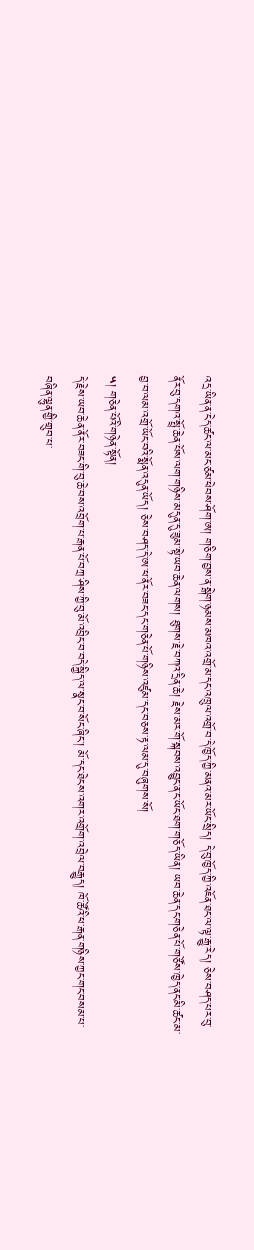འདྲ་ཡིན་ན་ངེད་ཚང་ལ་མང་ཙམ་ཕེབས་ཤོག་ཨ། གཅིག་བྱས་ན་སྒེག་ཉམས་མཁའ་འགྲོ་མ་དང་འཁྲུལ་འགྲོ་བ་དེ་ཁྱོད་ཀྱི་མནའ་མར་ཡོང་སྲིད། དེ་བུ་ཁྱོད་ཀྱི་འཇོན་ཐང་ལ་ལྟ་རྒྱུ་རེད། ཅེས་བཤད་པར་བུ་ནོར་བུ་དགའ་སྤྲོ་ཆེན་པོས་ལག་གཉིས་མདུན་དུ་ཟུམ་སྟེ་ཡབ་ཆེན་ལགས། ཐུགས་རྗེ་བཀའ་དྲིན་ཆེ། རྗེས་མར་གོ་སྐབས་འབྱུང་ན་ང་ཡོང་ཐག་གཅོད་ཡིན། ཡབ་ཆེན་དང་གཅེན་པོ་གཙོས་ཁྱེད་ནང་མི་ཚང་མ་བྱ་བ་ལམ་འགྲོ་ཡོང་བའི་སྨོན་འདུན་ཡོད། ཅེས་བཤད་དེ་ཨ་ཕ་ནོར་བཟང་དང་གཅེན་པོ་གཉིས་འཛུམ་དང་བཅས་རྟ་ལམ་དུ་བཞུགས་སོ།
༥། གཅེན་པོའི་གཉེན་སྟོན།
དེ་རྗེས་ཡབ་ཆེན་ནོར་བཟང་གི་བུ་ཆེ་བས་འབྲོག་པ་རྒན་པོ་བཀྲ་ཤིས་ཀྱི་བུ་མོ་འབྲིང་བ་བདེ་སྐྱིད་ལ་སྣང་བ་སོང་ཞིང་། མོ་དང་ཐེངས་འགར་འགྲོག་འབྲེལ་བརྒྱུད། ཁོ་ཚོའི་ཕ་རྒན་གཉིས་ཀྱང་གང་བསམ་པ་བཞིན་ལྷུན་གྱི་གྲུབ་པ་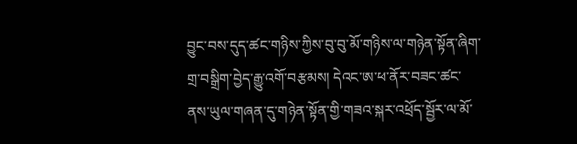བྱུང་བས་དུད་ཚང་གཉིས་ཀྱིས་བུ་བུ་མོ་གཉིས་ལ་གཉེན་སྟོན་ཞིག་གྲ་བསྒྲིག་བྱེད་རྒྱུ་འགོ་བརྩམས། དེའང་ཨ་ཕ་ནོར་བཟང་ཚང་ནས་ཡུལ་གཞན་དུ་གཉེན་སྟོན་གྱི་གཟའ་སྐར་འཕྲོད་སྦྱོར་ལ་མོ་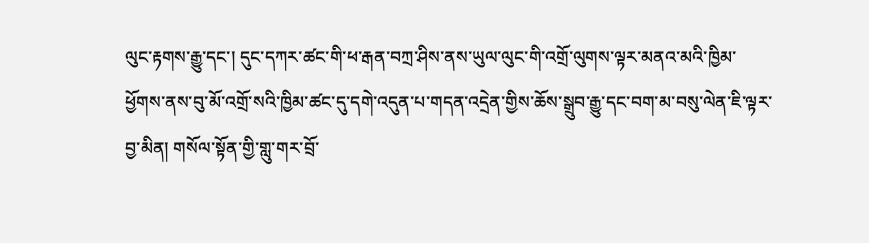ལུང་རྟགས་རྒྱུ་དང་། དུང་དཀར་ཚང་གི་ཕ་རྒན་བཀྲ་ཤིས་ནས་ཡུལ་ལུང་གི་འགྲོ་ལུགས་ལྟར་མནའ་མའི་ཁྱིམ་ཕྱོགས་ནས་བུ་མོ་འགྲོ་སའི་ཁྱིམ་ཚང་དུ་དགེ་འདུན་པ་གདན་འདྲེན་གྱིས་ཆོས་སྒྲུབ་རྒྱུ་དང་བག་མ་བསུ་ལེན་ཇི་ལྟར་བྱ་མིན། གསོལ་སྟོན་གྱི་གླུ་གར་བྲོ་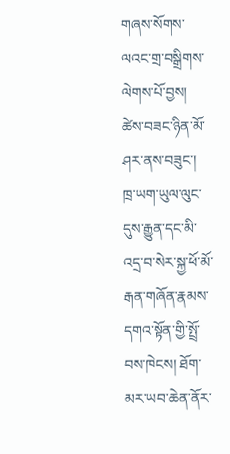གཞས་སོགས་ལའང་གྲ་བསྒྲིགས་ལེགས་པོ་བྱས།
ཚེས་བཟང་ཉིན་མོ་ཤར་ནས་བཟུང་། ཁྲ་ཡག་ཡུལ་ལུང་དུས་རྒྱུན་དང་མི་འདྲ་བ་སེར་སྐྱ་ཕོ་མོ་རྒན་གཞོན་རྣམས་དགའ་སྟོན་གྱི་སྤྲོ་བས་ཁེངས། ཐོག་མར་ཡབ་ཆེན་ནོར་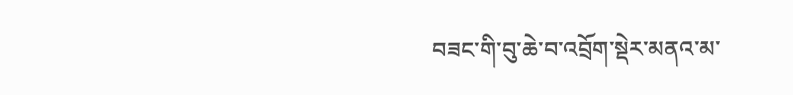བཟང་གི་བུ་ཆེ་བ་འབྲོག་སྡེར་མནའ་མ་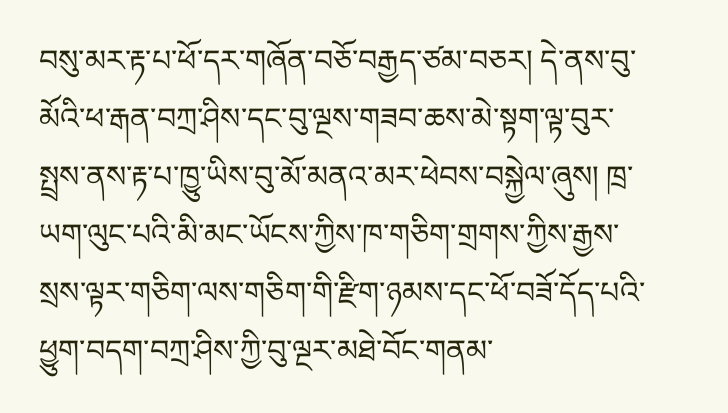བསུ་མར་རྟ་པ་ཕོ་དར་གཞོན་བཅོ་བརྒྱད་ཙམ་བཅར། དེ་ནས་བུ་མོའི་ཕ་རྒན་བཀྲ་ཤིས་དང་བུ་ལྔས་གཟབ་ཆས་མེ་སྟག་ལྟ་བུར་སྤྲས་ནས་རྟ་པ་ཁྱུ་ཡིས་བུ་མོ་མནའ་མར་ཕེབས་བསྐྱེལ་ཞུས། ཁྲ་ཡག་ལུང་པའི་མི་མང་ཡོངས་ཀྱིས་ཁ་གཅིག་གྲགས་ཀྱིས་རྒྱས་སྲས་ལྟར་གཅིག་ལས་གཅིག་གི་རྫིག་ཉམས་དང་ཕོ་བཟོ་དོད་པའི་ཕྱུག་བདག་བཀྲ་ཤིས་ཀྱི་བུ་ལྔར་མཐེ་བོང་གནམ་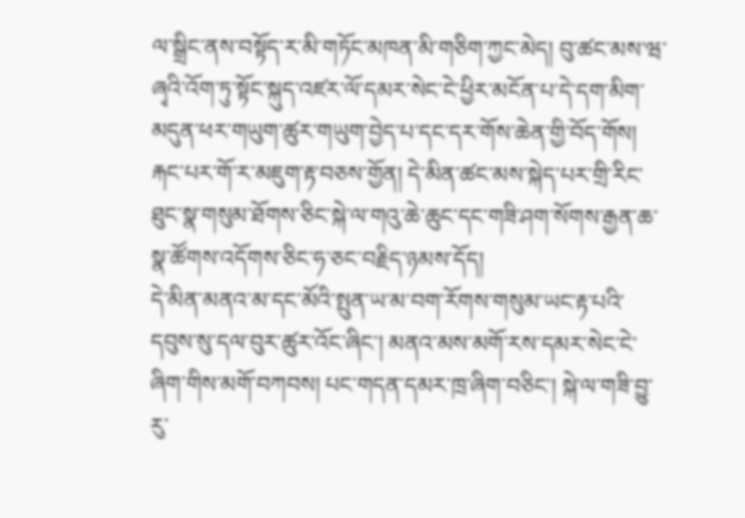ལ་སྒྲིང་ནས་བསྟོད་ར་མི་གཏོང་མཁན་མི་གཅིག་ཀྱང་མེད། བུ་ཚང་མས་ཝ་ཞྭའི་འོག་ཏུ་སྟོང་སྐུད་འཛར་ལོ་དམར་སེང་ངེ་ཕྱིར་མངོན་པ་དེ་དག་མིག་མདུན་ཕར་གཡུག་ཚུར་གཡུག་བྱེད་པ་དང་དར་གོས་ཆེན་གྱི་བོད་གོས། རྐང་པར་གོ་ར་མཇུག་རྟ་བཅས་གྱོན། དེ་མིན་ཚང་མས་སྐེད་པར་གྲི་རིང་ཐུང་སྣ་གསུམ་ཐོགས་ཅིང་སྐེ་ལ་གའུ་ཆེ་ཆུང་དང་གཟི་ཤག་སོགས་རྒྱན་ཆ་སྣ་ཚོགས་འདོགས་ཅིང་ཧ་ཅང་བརྗིད་ཉམས་དོད།
དེ་མིན་མནའ་མ་དང་མོའི་སྤུན་ཡ་མ་བག་རོགས་གསུམ་ཡང་རྟ་པའི་དབུས་སུ་དལ་བུར་ཚུར་འོང་ཞིང་། མནའ་མས་མགོ་རས་དམར་སེང་ངེ་ཞིག་གིས་མགོ་བཀབས། པང་གདན་དམར་ཁྲ་ཞིག་བཅིང་། སྐེ་ལ་གཟི་བྱུ་རུ་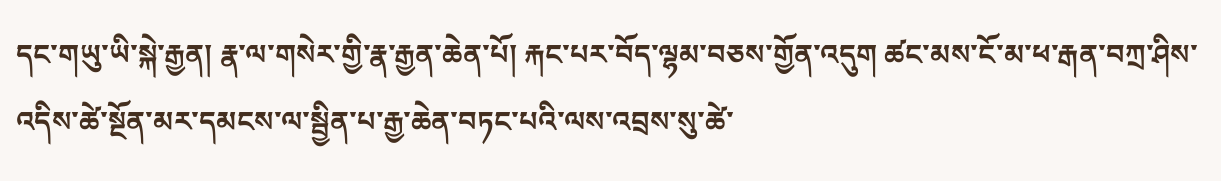དང་གཡུ་ཡི་སྐེ་རྒྱན། རྣ་ལ་གསེར་གྱི་རྣ་རྒྱན་ཆེན་པོ། རྐང་པར་བོད་ལྷམ་བཅས་གྱོན་འདུག ཚང་མས་ངོ་མ་ཕ་རྒན་བཀྲ་ཤིས་འདིས་ཚེ་སྔོན་མར་དམངས་ལ་སྦྱིན་པ་རྒྱ་ཆེན་བཏང་པའི་ལས་འབྲས་སུ་ཚེ་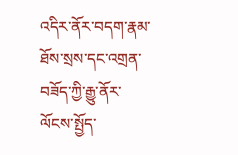འདིར་ནོར་བདག་རྣམ་ཐོས་སྲས་དང་འགྲན་བཟོད་ཀྱི་རྒྱུ་ནོར་ལོངས་སྤྱོད་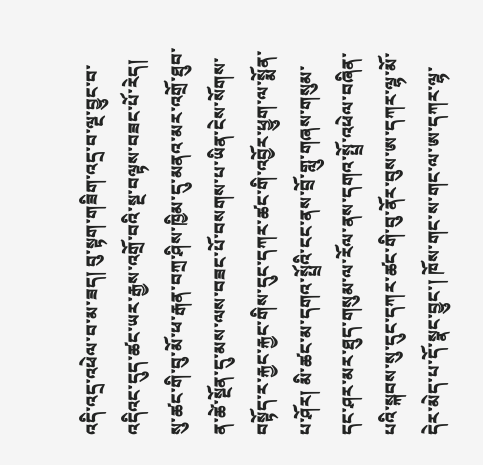འདི་འདྲ་འཕེལ་བ་མ་ཟད། བུ་སྟག་གཟིག་འདྲ་བ་ལྔ་བྱུང་བ་འདིའང་དུད་ཚང་ཡར་རྒྱས་འགྲོ་བའི་སྔ་བལྟས་བཟང་པོ་རེད། སུ་ཚང་གི་བུ་མོ་ཕ་རྒན་བཀྲ་ཤིས་ཁྱིམ་དུ་མནའ་མར་འགྲོ་ཐུབ་ན་ཚེ་སྔོན་དུ་མས་ལས་བཟང་པོ་བསགས་པ་ཡིན་ངེས་སོགས་བསྟོད་ར་རྐྱང་རྐྱང་གིས་དུང་དཀར་ཚང་གི་འབྱོར་ཕྱུག་ལ་སྨོན་པ་ཤོར། མི་ཚང་མ་དགའ་སྤྲོའི་ངང་ནས་བྲོ་གླུ་གཞས་གསུམ་དང་ཤར་མར་ཐུད་གསུམ་ལ་རོལ་ནས་དགའ་སྤྲོ་འཕེལ་བཞིན་པའི་སྐབས་སུ་དུང་དཀར་ཚང་གི་བུ་ནོར་བུས་ཨ་དཀར་ལྷ་མོ་དེར་མེད་པ་དོ་སྣང་བྱུང་། ཁོས་གང་ས་གང་ལ་ཨ་དཀར་ལྷ་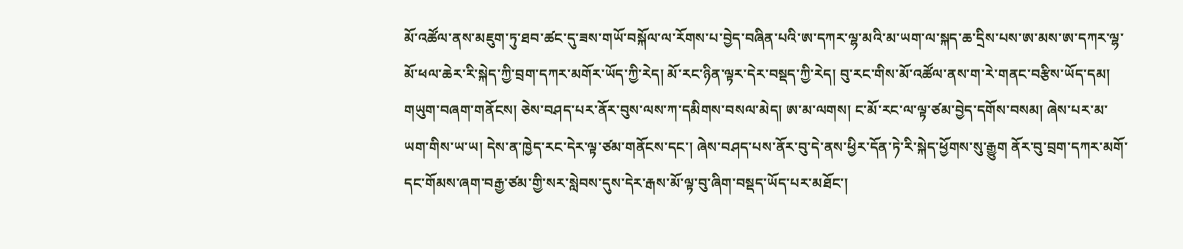མོ་འཚོལ་ནས་མཇུག་ཏུ་ཐབ་ཚང་དུ་ཟས་གཡོ་བསྐོལ་ལ་རོགས་པ་བྱེད་བཞིན་པའི་ཨ་དཀར་ལྷ་མའི་མ་ཡག་ལ་སྐད་ཆ་དྲིས་པས་ཨ་མས་ཨ་དཀར་ལྷ་མོ་ཕལ་ཆེར་རི་སྐེད་ཀྱི་བྲག་དཀར་མགོར་ཡོད་ཀྱི་རེད། མོ་རང་ཉིན་ལྟར་དེར་བསྡད་ཀྱི་རེད། བུ་རང་གིས་མོ་འཚོལ་ནས་ག་རེ་གནང་བརྩིས་ཡོད་དམ། གཡུག་བཞག་གནོངས། ཅེས་བཤད་པར་ནོར་བུས་ལས་ཀ་དམིགས་བསལ་མེད། ཨ་མ་ལགས། ང་མོ་རང་ལ་ལྟ་ཙམ་བྱེད་དགོས་བསམ། ཞེས་པར་མ་ཡག་གིས་ཡ་ཡ། དེས་ན་ཁྱེད་རང་དེར་ལྟ་ཙམ་གནོངས་དང་། ཞེས་བཤད་པས་ནོར་བུ་དེ་ནས་ཕྱིར་དོན་ཏེ་རི་སྐེད་ཕྱོགས་སུ་རྒྱུག ནོར་བུ་བྲག་དཀར་མགོ་དང་གོམས་ཞག་བརྒྱ་ཙམ་གྱི་སར་སླེབས་དུས་དེར་རྒས་མོ་ལྟ་བུ་ཞིག་བསྡད་ཡོད་པར་མཐོང་།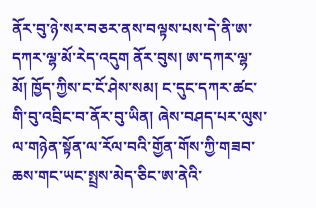ནོར་བུ་ཉེ་སར་བཅར་ནས་བལྟས་པས་དེ་ནི་ཨ་དཀར་ལྷ་མོ་རེད་འདུག ནོར་བུས། ཨ་དཀར་ལྷ་མོ། ཁྱོད་ཀྱིས་ང་ངོ་ཤེས་སམ། ང་དུང་དཀར་ཚང་གི་བུ་འབྲིང་བ་ནོར་བུ་ཡིན། ཞེས་བཤད་པར་ལུས་ལ་གཉེན་སྟོན་ལ་རོལ་བའི་གྱོན་གོས་ཀྱི་གཟབ་ཆས་གང་ཡང་སྤྲས་མེད་ཅིང་ཨ་ནེའི་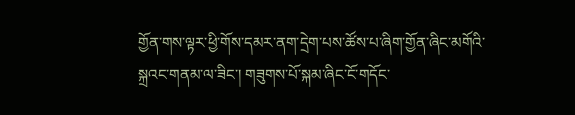གྱོན་གས་ལྟར་ཕྱི་གོས་དམར་ནག་དྲེག་པས་ཚོས་པ་ཞིག་གྱོན་ཞིང་མགོའི་སྐྲའང་གནམ་ལ་ཟིང་། གཟུགས་པོ་སྐམ་ཞིང་ངོ་གདོང་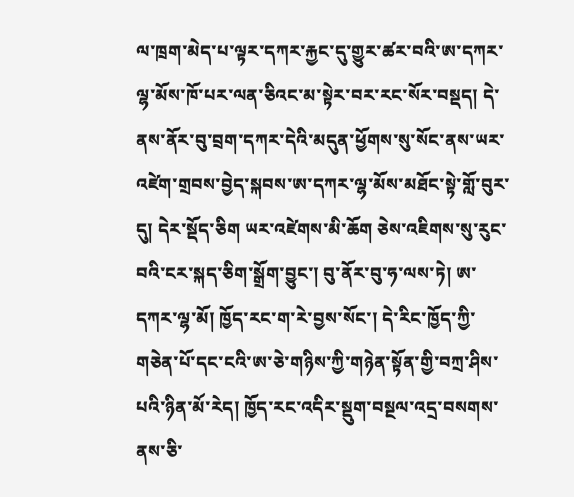ལ་ཁྲག་མེད་པ་ལྟར་དཀར་རྐྱང་དུ་གྱུར་ཚར་བའི་ཨ་དཀར་ལྷ་མོས་ཁོ་པར་ལན་ཅིའང་མ་སྟེར་བར་རང་སོར་བསྡད། དེ་ནས་ནོར་བུ་བྲག་དཀར་དེའི་མདུན་ཕྱོགས་སུ་སོང་ནས་ཡར་འཛེག་གྲབས་བྱེད་སྐབས་ཨ་དཀར་ལྷ་མོས་མཐོང་སྟེ་གློ་བུར་དུ། དེར་སྡོད་ཅིག ཡར་འཛེགས་མི་ཆོག ཅེས་འཇིགས་སུ་རུང་བའི་ངར་སྐད་ཅིག་སྒྲོག་བྱུང་། བུ་ནོར་བུ་ཧ་ལས་ཏེ། ཨ་དཀར་ལྷ་མོ། ཁྱོད་རང་ག་རེ་བྱས་སོང་། དེ་རིང་ཁྱོད་ཀྱི་གཅེན་པོ་དང་ངའི་ཨ་ཅེ་གཉིས་ཀྱི་གཉེན་སྟོན་གྱི་བཀྲ་ཤིས་པའི་ཉིན་མོ་རེད། ཁྱོད་རང་འདིར་སྡུག་བསྔལ་འདྲ་བསགས་ནས་ཅི་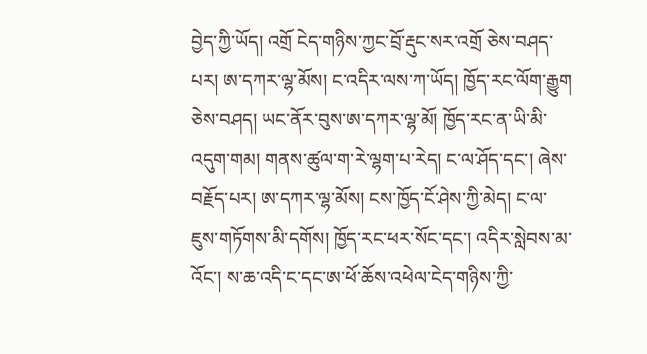བྱེད་ཀྱི་ཡོད། འགྲོ ངེད་གཉིས་ཀྱང་བྲོ་རྡུང་སར་འགྲོ ཅེས་བཤད་པར། ཨ་དཀར་ལྷ་མོས། ང་འདིར་ལས་ཀ་ཡོད། ཁྱོད་རང་ལོག་རྒྱུག ཅེས་བཤད། ཡང་ནོར་བུས་ཨ་དཀར་ལྷ་མོ། ཁྱོད་རང་ན་ཡི་མི་འདུག་གམ། གནས་ཚུལ་ག་རེ་ལྷག་པ་རེད། ང་ལ་ཤོད་དང་། ཞེས་བརྗོད་པར། ཨ་དཀར་ལྷ་མོས། ངས་ཁྱོད་ངོ་ཤེས་ཀྱི་མེད། ང་ལ་ཇུས་གཏོགས་མི་དགོས། ཁྱོད་རང་ཕར་སོང་དང་། འདིར་སླེབས་མ་འོང་། ས་ཆ་འདི་ང་དང་ཨ་ཕོ་ཆོས་འཕེལ་ངེད་གཉིས་ཀྱི་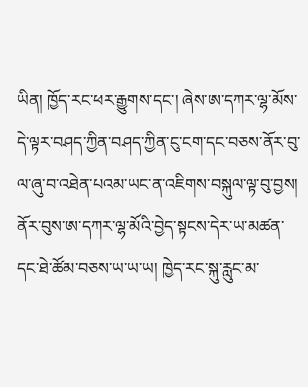ཡིན། ཁྱོད་རང་ཕར་རྒྱུགས་དང་། ཞེས་ཨ་དཀར་ལྷ་མོས་དེ་ལྟར་བཤད་ཀྱིན་བཤད་ཀྱིན་ངུ་ངག་དང་བཅས་ནོར་བུ་ལ་ཞུ་བ་འཐེན་པའམ་ཡང་ན་འཇིགས་བསྐུལ་ལྟ་བུ་བྱས། ནོར་བུས་ཨ་དཀར་ལྷ་མོའི་བྱེད་སྟངས་དེར་ཡ་མཚན་དང་ཐེ་ཚོམ་བཅས་ཡ་ཡ་ཡ། ཁྱེད་རང་སྐུ་རླུང་མ་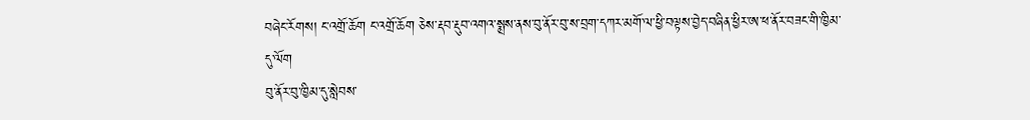བཞེང་རོགས། ང་འགྲོ་ཆོག ང་འགྲོ་ཆོག ཅེས་རྡབ་རྡུབ་འགའ་སྨྲས་ནས་བུ་ནོར་བུ་ས་བྲག་དཀར་མགོ་ལ་ཕྱི་བལྟས་བྱེད་བཞིན་ཕྱིར་ཨ་ཕ་ནོར་བཟང་གི་ཁྱིམ་དུ་ལོག
བུ་ནོར་བུ་ཁྱིམ་དུ་སླེབས་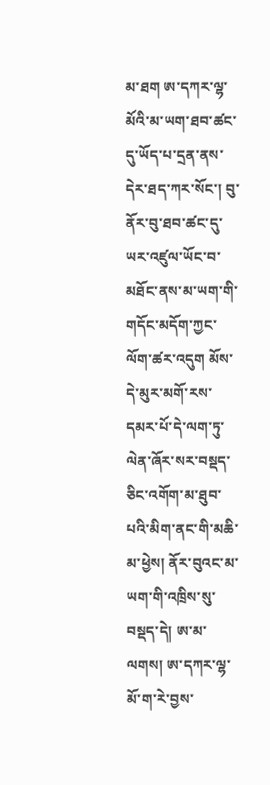མ་ཐག ཨ་དཀར་ལྷ་མོའི་མ་ཡག་ཐབ་ཚང་དུ་ཡོད་པ་དྲན་ནས་དེར་ཐད་ཀར་སོང་། བུ་ནོར་བུ་ཐབ་ཚང་དུ་ཡར་འཛུལ་ཡོང་བ་མཐོང་ནས་མ་ཡག་གི་གདོང་མདོག་ཀྱང་ལོག་ཚར་འདུག མོས་དེ་མུར་མགོ་རས་དམར་པོ་དེ་ལག་ཏུ་ལེན་ཞོར་སར་བསྡད་ཅིང་འགོག་མ་ཐུབ་པའི་མིག་ནང་གི་མཆི་མ་ཕྱེས། ནོར་བུའང་མ་ཡག་གི་འཁྲིས་སུ་བསྡད་དེ། ཨ་མ་ལགས། ཨ་དཀར་ལྷ་མོ་ག་རེ་བྱས་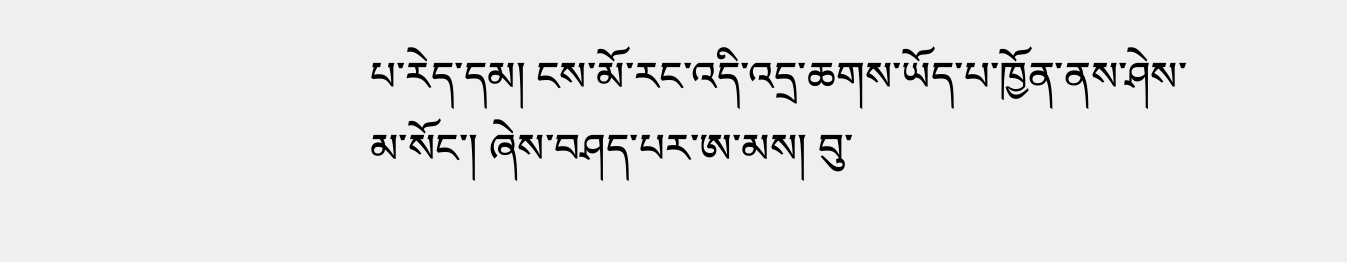པ་རེད་དམ། ངས་མོ་རང་འདི་འདྲ་ཆགས་ཡོད་པ་ཁྱོན་ནས་ཤེས་མ་སོང་། ཞེས་བཤད་པར་ཨ་མས། བུ་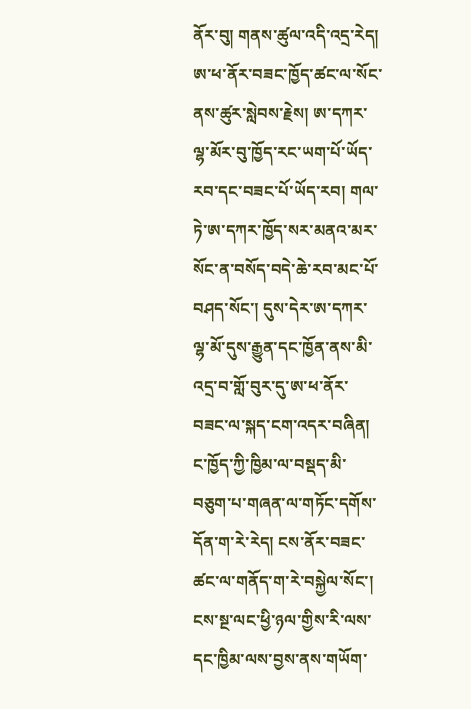ནོར་བུ། གནས་ཚུལ་འདི་འདྲ་རེད། ཨ་ཕ་ནོར་བཟང་ཁྱོད་ཚང་ལ་སོང་ནས་ཚུར་སླེབས་རྗེས། ཨ་དཀར་ལྷ་མོར་བུ་ཁྱོད་རང་ཡག་པོ་ཡོད་རབ་དང་བཟང་པོ་ཡོད་རབ། གལ་ཏེ་ཨ་དཀར་ཁྱོད་སར་མནའ་མར་སོང་ན་བསོད་བདེ་ཆེ་རབ་མང་པོ་བཤད་སོང་། དུས་དེར་ཨ་དཀར་ལྷ་མོ་དུས་རྒྱུན་དང་ཁྱོན་ནས་མི་འདྲ་བ་གློ་བུར་དུ་ཨ་ཕ་ནོར་བཟང་ལ་སྐད་ངག་འདར་བཞིན། ང་ཁྱོད་ཀྱི་ཁྱིམ་ལ་བསྡད་མི་བཅུག་པ་གཞན་ལ་གཏོང་དགོས་དོན་ག་རེ་རེད། ངས་ནོར་བཟང་ཚང་ལ་གནོད་ག་རེ་བསྐྱེལ་སོང་། ངས་སྔ་ལང་ཕྱི་ཉལ་གྱིས་རི་ལས་དང་ཁྱིམ་ལས་བྱས་ནས་གཡོག་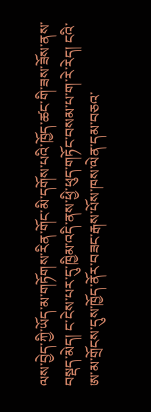ལས་བྱེད་ཀྱི་ཡོད་མ་གཏོགས་རིན་གོང་མི་དགོས་པའི་ཁྱོད་ཚང་གི་ཟས་ཟོས་ནས་བསྡད་མེད། ང་ངེས་པར་དུ་ཁྱིམ་འདི་ནས་ཕྱི་ཕུད་གཏོང་བསམ་པ་ག་རེ་རེད། ངའི་ཨ་མ་གྲོངས་དུས་ཁྱོད་ནོར་བཟང་རྒས་པོས་ཁས་ལེན་དམ་བཅའ་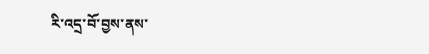རི་འདྲ་བོ་བྱས་ནས་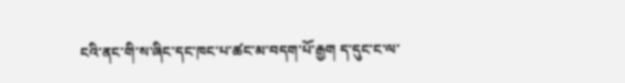ངའི་ནང་གི་ས་ཞིང་དང་ཁང་པ་ཚང་མ་བདག་པོ་རྒྱག ད་དུང་ང་ལ་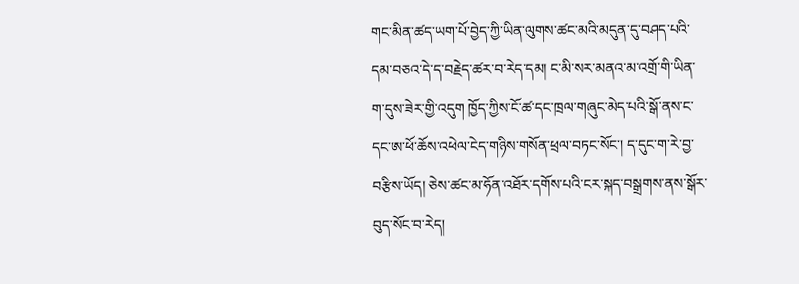གང་མིན་ཚད་ཡག་པོ་བྱེད་ཀྱི་ཡིན་ལུགས་ཚང་མའི་མདུན་དུ་བཤད་པའི་དམ་བཅའ་དེ་ད་བརྗེད་ཚར་བ་རེད་དམ། ང་མི་སར་མནའ་མ་འགྲོ་གི་ཡིན་ག་དུས་ཟེར་གྱི་འདུག ཁྱོད་ཀྱིས་ངོ་ཚ་དང་ཁྲལ་གཞུང་མེད་པའི་སྒོ་ནས་ང་དང་ཨ་ཕོ་ཆོས་འཕེལ་ངེད་གཉིས་གསོན་ཕྲལ་བཏང་སོང་། ད་དུང་ག་རེ་བྱ་བརྩིས་ཡོད། ཅེས་ཚང་མ་ཧོན་འཐོར་དགོས་པའི་ངར་སྐད་བསྒྲགས་ནས་སྒོར་བུད་སོང་བ་རེད།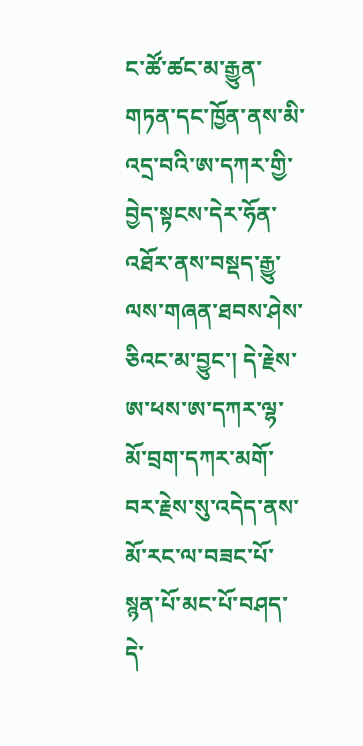ང་ཚོ་ཚང་མ་རྒྱུན་གཏན་དང་ཁྱོན་ནས་མི་འདྲ་བའི་ཨ་དཀར་གྱི་བྱེད་སྟངས་དེར་ཧོན་འཐོར་ནས་བསྡད་རྒྱུ་ལས་གཞན་ཐབས་ཤེས་ཅིའང་མ་བྱུང་། དེ་རྗེས་ཨ་ཕས་ཨ་དཀར་ལྷ་མོ་བྲག་དཀར་མགོ་བར་རྗེས་སུ་འདེད་ནས་མོ་རང་ལ་བཟང་པོ་སྙན་པོ་མང་པོ་བཤད་དེ་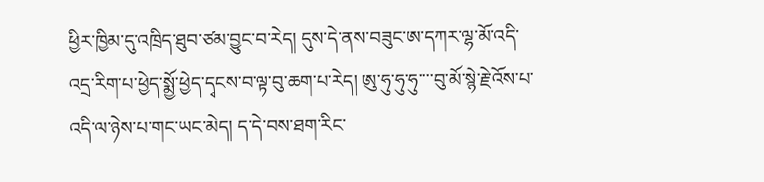ཕྱིར་ཁྱིམ་དུ་འཁྲིད་ཐུབ་ཙམ་བྱུང་བ་རེད། དུས་དེ་ནས་བཟུང་ཨ་དཀར་ལྷ་མོ་འདི་འདྲ་རིག་པ་ཕྱེད་སྨྱོ་ཕྱེད་དྭངས་བ་ལྟ་བུ་ཆག་པ་རེད། ཨུ་ཧུ་ཧུ་ཧུ་་་་བུ་མོ་སྙེ་རྗེ་འོས་པ་འདི་ལ་ཉེས་པ་གང་ཡང་མེད། ད་དེ་བས་ཐག་རིང་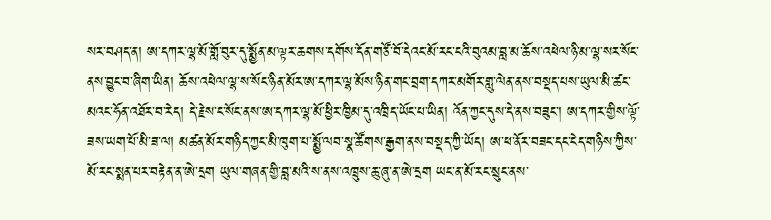སར་བཤད་ན། ཨ་དཀར་ལྷ་མོ་གློ་བུར་དུ་སྨྱོན་མ་ལྟར་ཆགས་དགོས་དོན་གཙོ་བོ་དེའང་མོ་རང་ངའི་བུའམ་བླ་མ་ཆོས་འཕེལ་ཉི་མ་ལྷ་སར་སོང་ནས་བྱུང་བ་ཞིག་ཡིན། ཆོས་འཕེལ་ལྷ་ས་སོང་ཉིན་མོར་ཨ་དཀར་ལྷ་མོས་ཉིན་གང་བྲག་དཀར་མགོར་གླུ་ལེན་ནས་བསྡད་པས་ཡུལ་མི་ཚང་མའང་ཧོན་འཐོར་བ་རེད། དེ་རྗེས་ང་སོང་ནས་ཨ་དཀར་ལྷ་མོ་ཕྱིར་ཁྱིམ་དུ་འཁྲིད་ཡོང་པ་ཡིན། འོན་ཀྱང་དུས་དེ་ནས་བཟུང་། ཨ་དཀར་གྱིས་ལྟོ་ཟས་ཡག་པོ་མི་ཟ་ལ། མཚན་མོར་གཉིད་ཀྱང་མི་ཁུག་པ་སྨྱོ་ལབ་སྣ་ཚོགས་རྒྱག་ནས་བསྡད་ཀྱི་ཡོད། ཨ་ཕ་ནོར་བཟང་དང་ངེད་གཉིས་ཀྱིས་མོ་རང་སྨན་པར་བརྟེན་ན་ཨེ་དྲག ཡུལ་གཞན་གྱི་བླ་མའི་ས་ནས་འཁྲུས་ཆུ་ཞུ་ན་ཨེ་དྲག ཡང་ན་མོ་རང་སྲུང་ནས་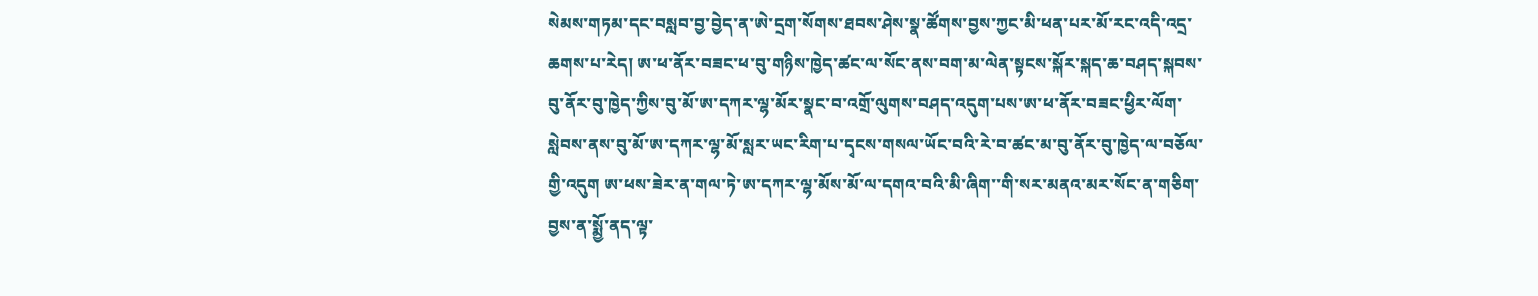སེམས་གཏམ་དང་བསླབ་བྱ་བྱེད་ན་ཨེ་དྲག་སོགས་ཐབས་ཤེས་སྣ་ཚོགས་བྱས་ཀྱང་མི་ཕན་པར་མོ་རང་འདི་འདྲ་ཆགས་པ་རེད། ཨ་ཕ་ནོར་བཟང་ཕ་བུ་གཉིས་ཁྱེད་ཚང་ལ་སོང་ནས་བག་མ་ལེན་སྟངས་སྐོར་སྐད་ཆ་བཤད་སྐབས་བུ་ནོར་བུ་ཁྱེད་ཀྱིས་བུ་མོ་ཨ་དཀར་ལྷ་མོར་སྣང་བ་འགྲོ་ལུགས་བཤད་འདུག་པས་ཨ་ཕ་ནོར་བཟང་ཕྱིར་ལོག་སླེབས་ནས་བུ་མོ་ཨ་དཀར་ལྷ་མོ་སླར་ཡང་རིག་པ་དྭངས་གསལ་ཡོང་བའི་རེ་བ་ཚང་མ་བུ་ནོར་བུ་ཁྱེད་ལ་བཅོལ་གྱི་འདུག ཨ་ཕས་ཟེར་ན་གལ་ཏེ་ཨ་དཀར་ལྷ་མོས་མོ་ལ་དགའ་བའི་མི་ཞིག་་གི་སར་མནའ་མར་སོང་ན་གཅིག་བྱས་ན་སྨྱོ་ནད་ལྟ་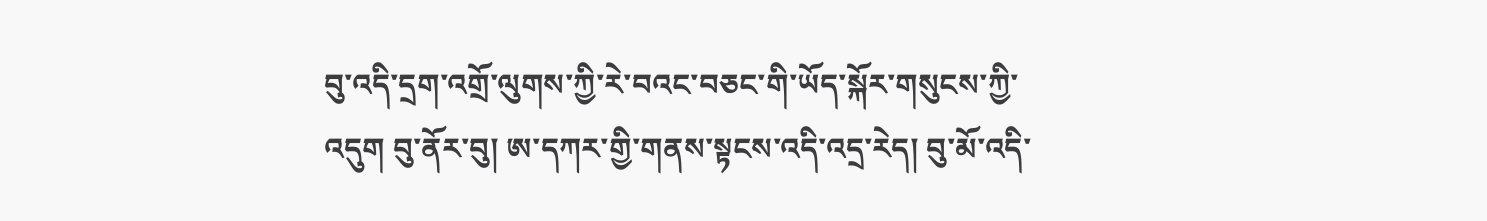བུ་འདི་དྲག་འགྲོ་ལུགས་ཀྱི་རེ་བའང་བཅང་གི་ཡོད་སྐོར་གསུངས་ཀྱི་འདུག བུ་ནོར་བུ། ཨ་དཀར་གྱི་གནས་སྟངས་འདི་འདྲ་རེད། བུ་མོ་འདི་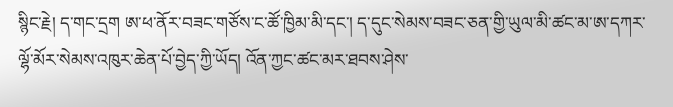སྙིང་རྗེ། ད་གང་དྲག ཨ་ཕ་ནོར་བཟང་གཙོས་ང་ཚོ་ཁྱིམ་མི་དང་། ད་དུང་སེམས་བཟང་ཅན་གྱི་ཡུལ་མི་ཚང་མ་ཨ་དཀར་ལྷོ་མོར་སེམས་འཁུར་ཆེན་པོ་བྱེད་ཀྱི་ཡོད། འོན་ཀྱང་ཚང་མར་ཐབས་ཤེས་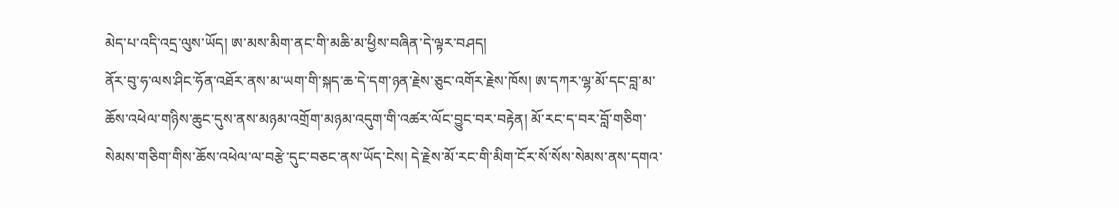མེད་པ་འདི་འདྲ་ལུས་ཡོད། ཨ་མས་མིག་ནང་གི་མཆི་མ་ཕྱིས་བཞིན་དེ་ལྟར་བཤད།
ནོར་བུ་ཧ་ལས་ཤིང་ཧོན་འཐོར་ནས་མ་ཡག་གི་སྐད་ཆ་དེ་དག་ཉན་རྗེས་ཅུང་འགོར་རྗེས་ཁོས། ཨ་དཀར་ལྷ་མོ་དང་བླ་མ་ཆོས་འཕེལ་གཉིས་ཆུང་དུས་ནས་མཉམ་འགྲོག་མཉམ་འདུག་གི་འཚར་ལོང་བྱུང་བར་བརྟེན། མོ་རང་ད་བར་བློ་གཅིག་སེམས་གཅིག་གིས་ཆོས་འཕེལ་ལ་བརྩེ་དུང་བཅང་ནས་ཡོད་ངེས། དེ་རྗེས་མོ་རང་གི་མིག་ངོར་སོ་སོས་སེམས་ནས་དགའ་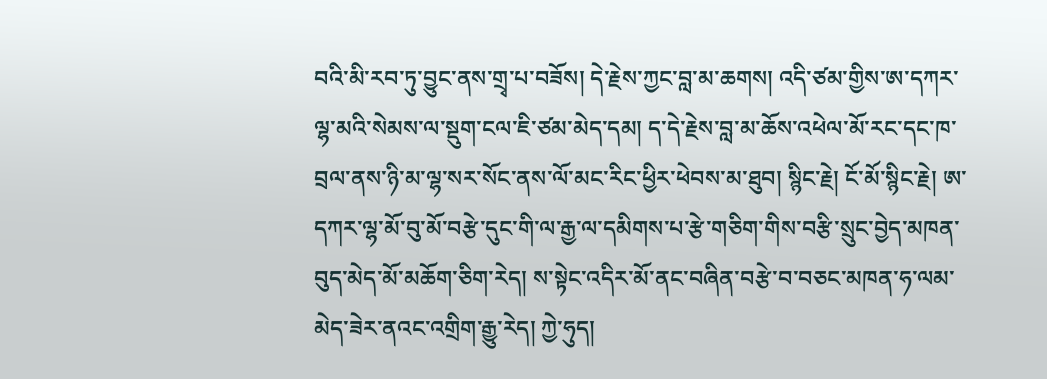བའི་མི་རབ་ཏུ་བྱུང་ནས་གྲྭ་པ་བཟོས། དེ་རྗེས་ཀྱང་བླ་མ་ཆགས། འདི་ཙམ་གྱིས་ཨ་དཀར་ལྷ་མའི་སེམས་ལ་སྡུག་ངལ་ཇི་ཙམ་མེད་དམ། ད་དེ་རྗེས་བླ་མ་ཆོས་འཕེལ་མོ་རང་དང་ཁ་བྲལ་ནས་ཉི་མ་ལྷ་སར་སོང་ནས་ལོ་མང་རིང་ཕྱིར་ཕེབས་མ་ཐུབ། སྙིང་རྗེ། ངོ་མོ་སྙིང་རྗེ། ཨ་དཀར་ལྷ་མོ་བུ་མོ་བརྩེ་དུང་གི་ལ་རྒྱ་ལ་དམིགས་པ་རྩེ་གཅིག་གིས་བརྩི་སྲུང་བྱེད་མཁན་བུད་མེད་མོ་མཆོག་ཅིག་རེད། ས་སྟེང་འདིར་མོ་ནང་བཞིན་བརྩེ་བ་བཅང་མཁན་ཧ་ལམ་མེད་ཟེར་ནའང་འགྲིག་རྒྱུ་རེད། ཀྱེ་ཧུད།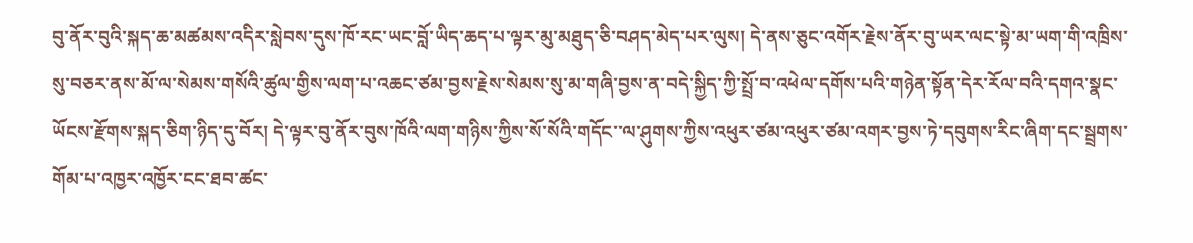བུ་ནོར་བུའི་སྐད་ཆ་མཚམས་འདིར་སླེབས་དུས་ཁོ་རང་ཡང་བློ་ཡིད་ཆད་པ་ལྟར་མུ་མཐུད་ཅི་བཤད་མེད་པར་ལུས། དེ་ནས་ཅུང་འགོར་རྗེས་ནོར་བུ་ཡར་ལང་སྟེ་མ་ཡག་གི་འཁྲིས་སུ་བཅར་ནས་མོ་ལ་སེམས་གསོའི་ཚུལ་གྱིས་ལག་པ་འཆང་ཙམ་བྱས་རྗེས་སེམས་སུ་མ་གཞི་བྱས་ན་བདེ་སྐྱིད་ཀྱི་སྤྲོ་བ་འཕེལ་དགོས་པའི་གཉེན་སྟོན་དེར་རོལ་བའི་དགའ་སྣང་ཡོངས་རྫོགས་སྐད་ཅིག་ཉིད་དུ་བོར། དེ་ལྟར་བུ་ནོར་བུས་ཁོའི་ལག་གཉིས་ཀྱིས་སོ་སོའི་གདོང་་ལ་ཤུགས་ཀྱིས་འཕུར་ཙམ་འཕུར་ཙམ་འགར་བྱས་ཏེ་དབུགས་རིང་ཞིག་དང་སྦྲགས་གོམ་པ་འཁྱར་འཁྱོར་ངང་ཐབ་ཚང་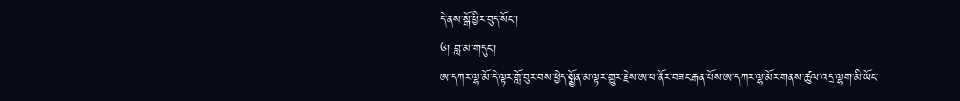དེ་ནས་སྒོ་ཕྱིར་བུད་སོང་།
༦། བླ་མ་གདུང་།
ཨ་དཀར་ལྷ་མོ་དེ་ལྟར་གློ་བུར་བས་ཕྱེད་སྨྱོན་མ་ལྟར་གྱུར་རྗེས་ཨ་ཕ་ནོར་བཟང་རྒན་པོས་ཨ་དཀར་ལྷ་མོར་གནས་ཚུལ་འདྲ་ལྷག་མི་ཡོང་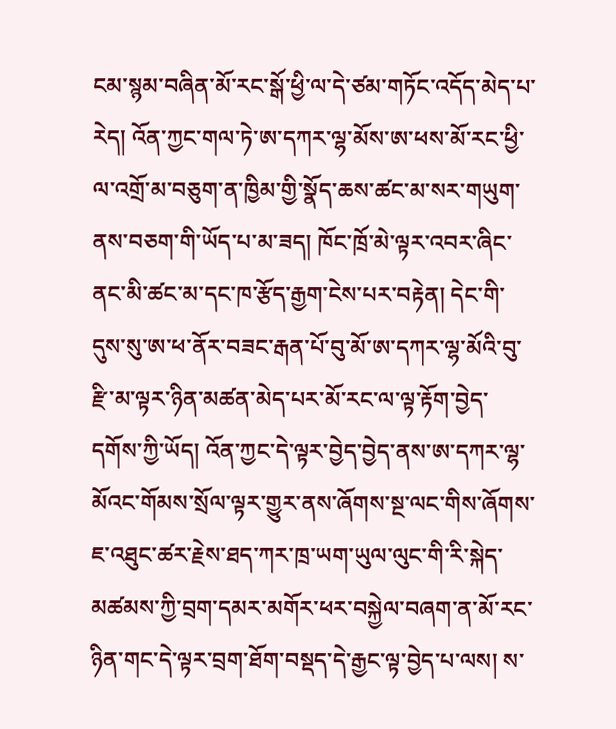ངམ་སྙམ་བཞིན་མོ་རང་སྒོ་ཕྱི་ལ་དེ་ཙམ་གཏོང་འདོད་མེད་པ་རེད། འོན་ཀྱང་གལ་ཏེ་ཨ་དཀར་ལྷ་མོས་ཨ་ཕས་མོ་རང་ཕྱི་ལ་འགྲོ་མ་བཅུག་ན་ཁྱིམ་གྱི་སྣོད་ཆས་ཚང་མ་སར་གཡུག་ནས་བཅག་གི་ཡོད་པ་མ་ཟད། ཁོང་ཁྲོ་མེ་ལྟར་འབར་ཞིང་ནང་མི་ཚང་མ་དང་ཁ་རྩོད་རྒྱག་ངེས་པར་བརྟེན། དེང་གི་དུས་སུ་ཨ་ཕ་ནོར་བཟང་རྒན་པོ་བུ་མོ་ཨ་དཀར་ལྷ་མོའི་བུ་རྫི་མ་ལྟར་ཉིན་མཚན་མེད་པར་མོ་རང་ལ་ལྟ་རྟོག་བྱེད་དགོས་ཀྱི་ཡོད། འོན་ཀྱང་དེ་ལྟར་བྱེད་བྱེད་ནས་ཨ་དཀར་ལྷ་མོའང་གོམས་སྲོལ་ལྟར་གྱུར་ནས་ཞོགས་སྔ་ལང་གིས་ཞོགས་ཇ་འཐུང་ཚར་རྗེས་ཐད་ཀར་ཁྲ་ཡག་ཡུལ་ལུང་གི་རི་སྐེད་མཚམས་ཀྱི་བྲག་དམར་མགོར་ཕར་བསྐྱེལ་བཞག་ན་མོ་རང་ཉིན་གང་དེ་ལྟར་བྲག་ཐོག་བསྡད་དེ་རྒྱང་ལྟ་བྱེད་པ་ལས། ས་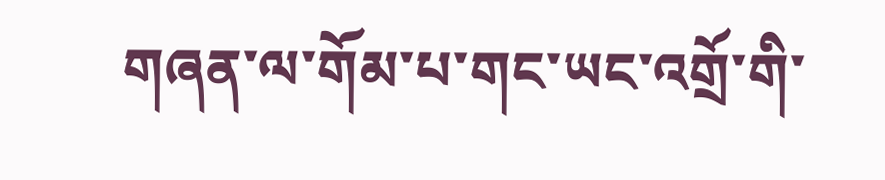གཞན་ལ་གོམ་པ་གང་ཡང་འགྲོ་གི་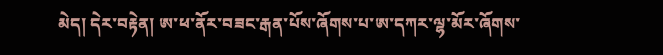མེད། དེར་བརྟེན། ཨ་ཕ་ནོར་བཟང་རྒན་པོས་ཞོགས་པ་ཨ་དཀར་ལྷ་མོར་ཞོགས་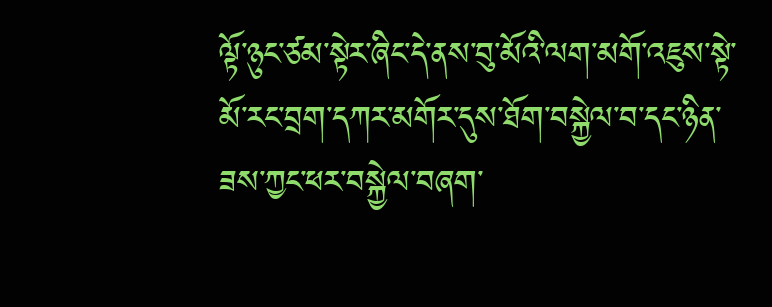ལྟོ་ཉུང་ཙམ་སྟེར་ཞིང་དེ་ནས་བུ་མོའི་ལག་མགོ་འཇུས་སྟེ་མོ་རང་བྲག་དཀར་མགོར་དུས་ཐོག་བསྐྱེལ་བ་དང་ཉིན་ཟས་ཀྱང་ཕར་བསྐྱེལ་བཞག་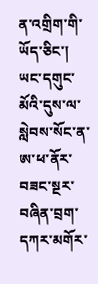ན་འགྲིག་གི་ཡོད་ཅིང་། ཡང་དགུང་མོའི་དུས་ལ་སླེབས་སོང་ན་ཨ་ཕ་ནོར་བཟང་སྔར་བཞིན་བྲག་དཀར་མགོར་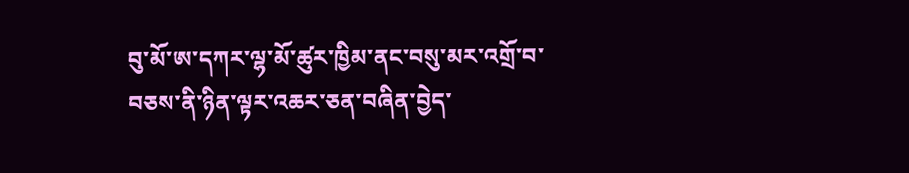བུ་མོ་ཨ་དཀར་ལྷ་མོ་ཚུར་ཁྱིམ་ནང་བསུ་མར་འགྲོ་བ་བཅས་ནི་ཉིན་ལྟར་འཆར་ཅན་བཞིན་བྱེད་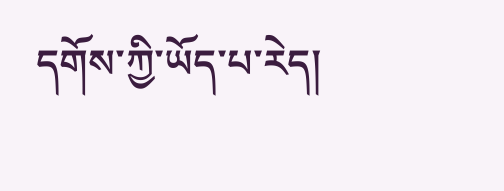དགོས་ཀྱི་ཡོད་པ་རེད།